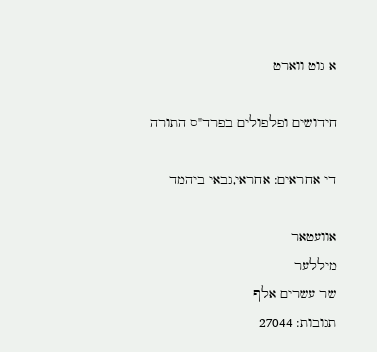א גוט ווארט

חידושים ופלפולים בפרד"ס התורה

די אחראים: אחראי,גבאי ביהמד

אוועטאר
מיללער
שר עשרים אלף
תגובות: 27044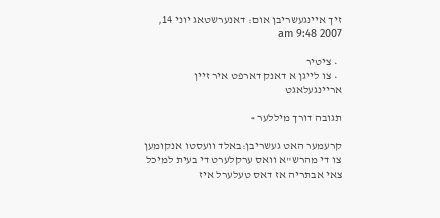זיך איינגעשריבן אום: דאנערשטאג יוני 14, 2007 9:48 am

  • ציטיר
  • צו לייגן א דאנק דארפט איר זיין אריינגעלאגט

תגובה דורך מיללער »

קרעמער האט געשריבן:באלד וועסטו אנקומען צו די מהרש"א וואס ערקלערט די בעית למיכל צאי אבתריה אז דאס טעלערל איז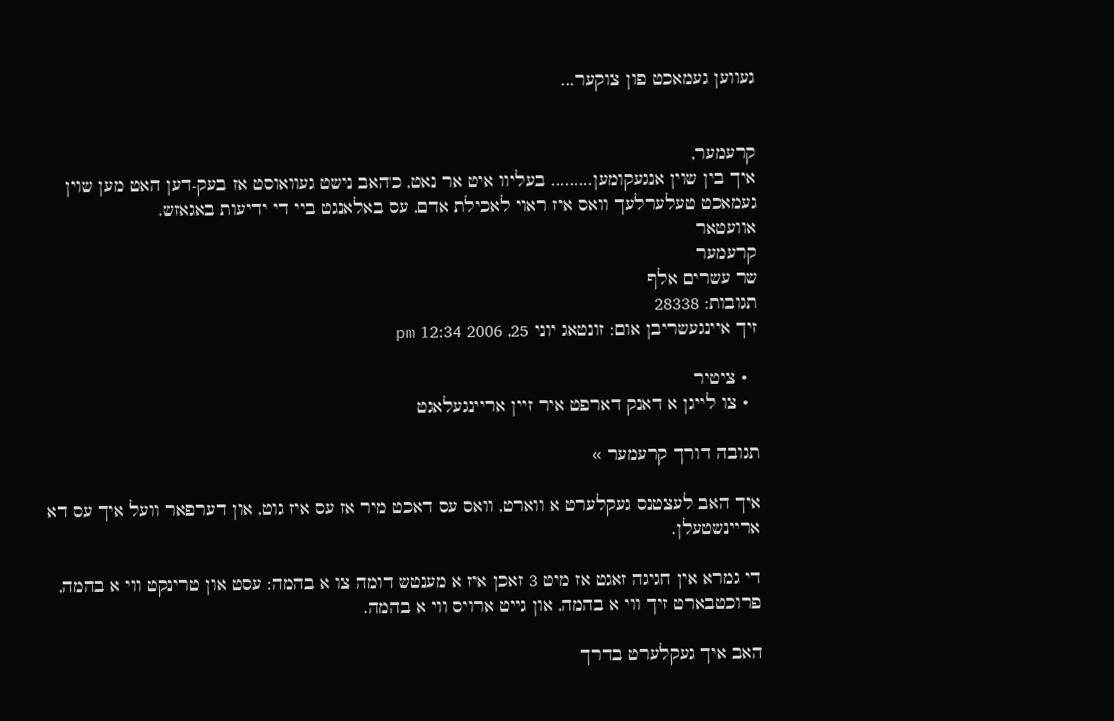געווען געמאכט פון צוקער...


קרעמער,
איך בין שוין אנגעקומען......... בעליוו איט אר נאט, כ'האב נישט געוואוסט אז בעק-דען האט מען שוין געמאכט טעלערלעך וואס איז ראוי לאכילת אדם, עס באלאנגט ביי די ידיעות באגאזש.
אוועטאר
קרעמער
שר עשרים אלף
תגובות: 28338
זיך איינגעשריבן אום: זונטאג יוני 25, 2006 12:34 pm

  • ציטיר
  • צו לייגן א דאנק דארפט איר זיין אריינגעלאגט

תגובה דורך קרעמער »

איך האב לעצטנס געקלערט א ווארט, וואס עס דאכט מיר אז עס איז גוט, און דערפאר וועל איך עס דא אריינשטעלן.

די גמרא אין חגיגה זאגט אז מיט 3 זאכן איז א מענטש דומה צו א בהמה: עסט און טרינקט ווי א בהמה, פרוכטבארט זיך ווי א בהמה, און גייט ארויס ווי א בהמה.

האב איך געקלערט בדרך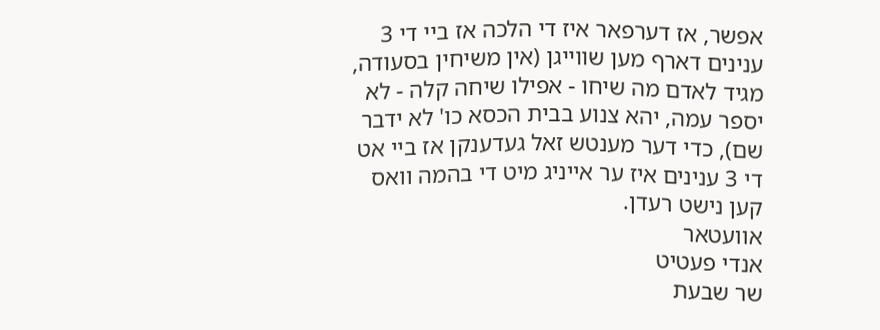אפשר, אז דערפאר איז די הלכה אז ביי די 3 ענינים דארף מען שווייגן (אין משיחין בסעודה, מגיד לאדם מה שיחו - אפילו שיחה קלה - לא יספר עמה, יהא צנוע בבית הכסא כו' לא ידבר שם), כדי דער מענטש זאל געדענקן אז ביי אט די 3 ענינים איז ער אייניג מיט די בהמה וואס קען נישט רעדן.
אוועטאר
אנדי פעטיט
שר שבעת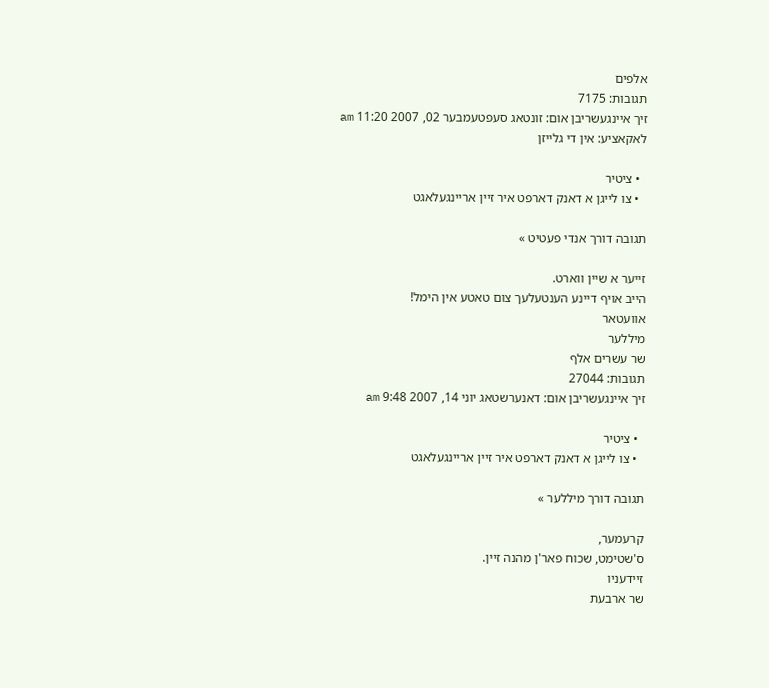אלפים
תגובות: 7175
זיך איינגעשריבן אום: זונטאג סעפטעמבער 02, 2007 11:20 am
לאקאציע: אין די גלייזן

  • ציטיר
  • צו לייגן א דאנק דארפט איר זיין אריינגעלאגט

תגובה דורך אנדי פעטיט »

זייער א שיין ווארט.
הייב אויף דיינע הענטעלעך צום טאטע אין הימל!
אוועטאר
מיללער
שר עשרים אלף
תגובות: 27044
זיך איינגעשריבן אום: דאנערשטאג יוני 14, 2007 9:48 am

  • ציטיר
  • צו לייגן א דאנק דארפט איר זיין אריינגעלאגט

תגובה דורך מיללער »

קרעמער,
ס'שטימט, שכוח פאר'ן מהנה זיין.
זיידעניו
שר ארבעת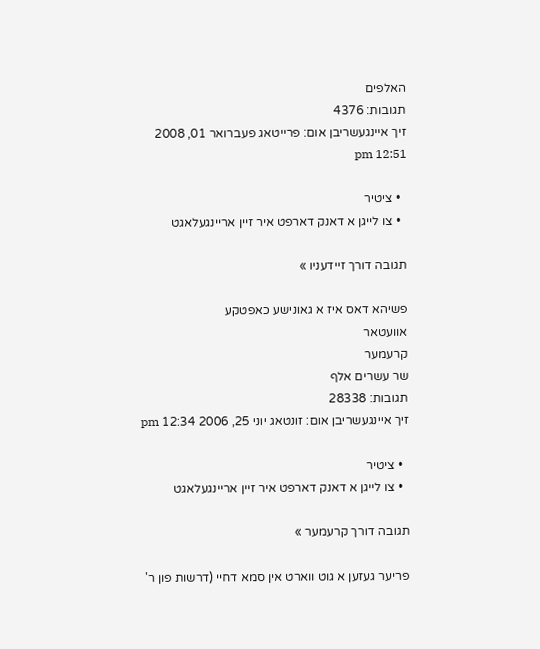האלפים
תגובות: 4376
זיך איינגעשריבן אום: פרייטאג פעברואר 01, 2008 12:51 pm

  • ציטיר
  • צו לייגן א דאנק דארפט איר זיין אריינגעלאגט

תגובה דורך זיידעניו »

פשיהא דאס איז א גאונישע כאפטקע
אוועטאר
קרעמער
שר עשרים אלף
תגובות: 28338
זיך איינגעשריבן אום: זונטאג יוני 25, 2006 12:34 pm

  • ציטיר
  • צו לייגן א דאנק דארפט איר זיין אריינגעלאגט

תגובה דורך קרעמער »

פריער געזען א גוט ווארט אין סמא דחיי (דרשות פון ר'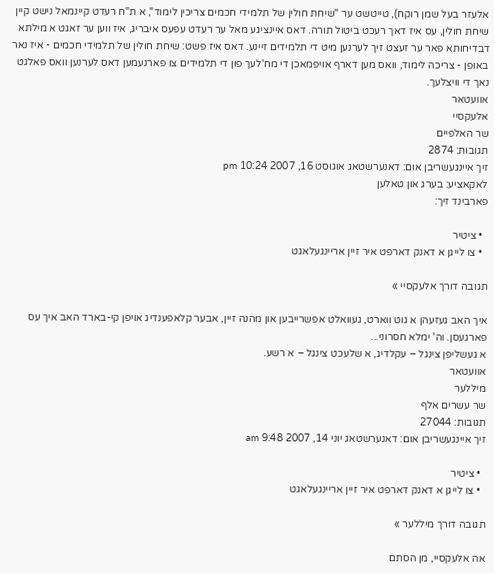אלעזר בעל שמן רוקח), טייטשט ער "שיחת חולין של תלמידי חכמים צריכין לימוד", א ת"ח רעדט קיינמאל נישט קיין שיחת חולין, עס איז דאך רעכט ביטול תורה. דאס איינציגע מאל ער רעדט עפעס איבריג, איז ווען ער זאגט א מילתא דבדיחותא פאר ער זעצט זיך לערנען מיט די תלמידים זיינע. דאס איז פשט: שיחת חולין של תלמידי חכמים - איז נאר באופן - צריכה לימוד, וואס מען דארף אויפמאכן די מח'לעך פון די תלמידים צו פארנעמען דאס לערנען וואס פאלגט נאך די וויצלעך.
אוועטאר
אלעקסיי
שר האלפיים
תגובות: 2874
זיך איינגעשריבן אום: דאנערשטאג אוגוסט 16, 2007 10:24 pm
לאקאציע: בערג און טאלען
פארבינד זיך:

  • ציטיר
  • צו לייגן א דאנק דארפט איר זיין אריינגעלאגט

תגובה דורך אלעקסיי »

איך האב געזעהן א גוט ווארט, געוואלט אפשרייבען און מהנה זיין, אבער קלאפענדיג אויפן קי-בארד האב איך עס פארגעסן. וה' ימלא חסרוני...
א געשליפן צינגל – עקלדיג, א שלעכט צינגל – א רשע.
אוועטאר
מיללער
שר עשרים אלף
תגובות: 27044
זיך איינגעשריבן אום: דאנערשטאג יוני 14, 2007 9:48 am

  • ציטיר
  • צו לייגן א דאנק דארפט איר זיין אריינגעלאגט

תגובה דורך מיללער »

אה אלעקסיי, מן הסתם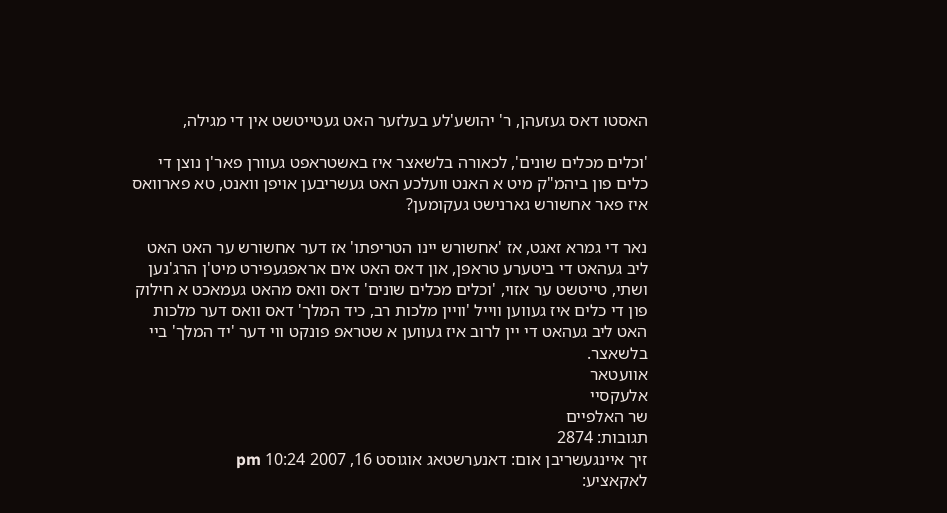האסטו דאס געזעהן, ר' יהושע'לע בעלזער האט געטייטשט אין די מגילה,

'וכלים מכלים שונים', לכאורה בלשאצר איז באשטראפט געוורן פאר'ן נוצן די כלים פון ביהמ"ק מיט א האנט וועלכע האט געשריבען אויפן וואנט, טא פארוואס איז פאר אחשורש גארנישט געקומען?

נאר די גמרא זאגט, אז 'אחשורש יינו הטריפתו' אז דער אחשורש ער האט האט ליב געהאט די ביטערע טראפן, און דאס האט אים אראפגעפירט מיט'ן הרג'נען ושתי, טייטשט ער אזוי, 'וכלים מכלים שונים' דאס וואס מהאט געמאכט א חילוק פון די כלים איז געווען ווייל 'וויין מלכות רב, כיד המלך' דאס וואס דער מלכות האט ליב געהאט די יין לרוב איז געווען א שטראפ פונקט ווי דער 'יד המלך' ביי בלשאצר.
אוועטאר
אלעקסיי
שר האלפיים
תגובות: 2874
זיך איינגעשריבן אום: דאנערשטאג אוגוסט 16, 2007 10:24 pm
לאקאציע: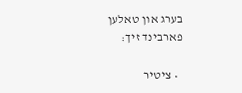בערג און טאלען
פארבינד זיך:

  • ציטיר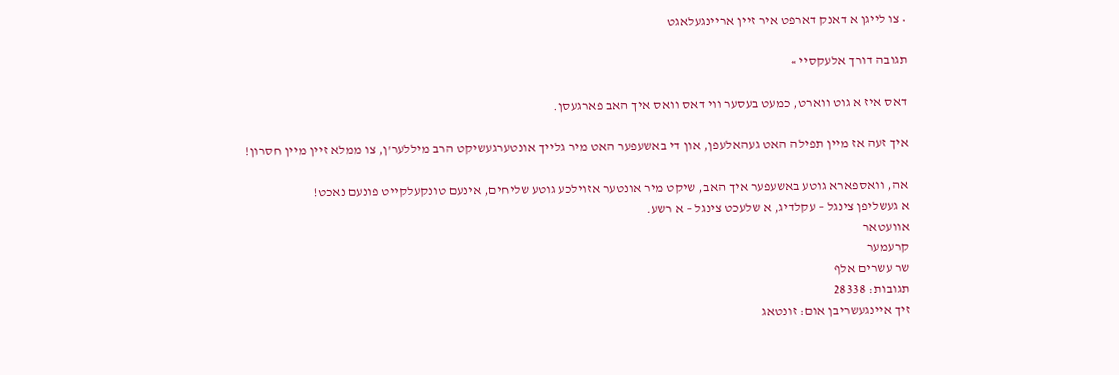• צו לייגן א דאנק דארפט איר זיין אריינגעלאגט

תגובה דורך אלעקסיי »

דאס איז א גוט ווארט, כמעט בעסער ווי דאס וואס איך האב פארגעסן.

איך זעה אז מיין תפילה האט געהאלעפן, און די באשעפער האט מיר גלייך אונטערגעשיקט הרב מיללער'ן, צו ממלא זיין מיין חסרון!

אה, וואספארא גוטע באשעפער איך האב, שיקט מיר אונטער אזוילכע גוטע שליחים, אינעם טונקעלקייט פונעם נאכט!
א געשליפן צינגל – עקלדיג, א שלעכט צינגל – א רשע.
אוועטאר
קרעמער
שר עשרים אלף
תגובות: 28338
זיך איינגעשריבן אום: זונטאג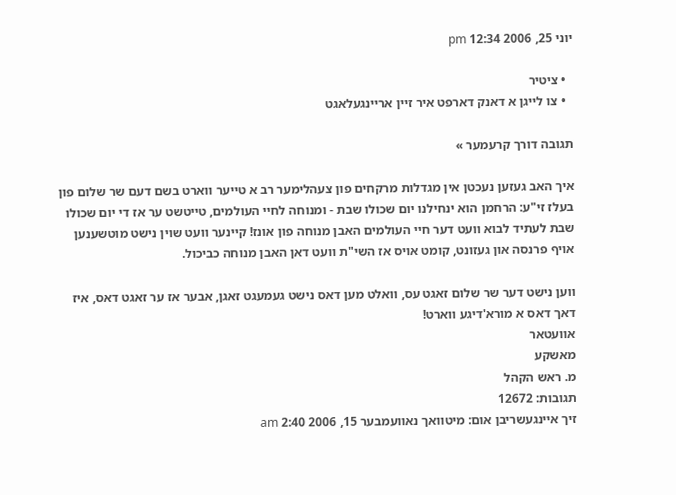יוני 25, 2006 12:34 pm

  • ציטיר
  • צו לייגן א דאנק דארפט איר זיין אריינגעלאגט

תגובה דורך קרעמער »

איך האב געזען נעכטן אין מגדלות מרקחים פון צעהלימער רב א טייער ווארט בשם דעם שר שלום פון בעלז זי"ע: הרחמן הוא ינחילנו יום שכולו שבת - ומנוחה לחיי העולמים, טייטשט ער אז די יום שכולו שבת לעתיד לבוא וועט דער חיי העולמים האבן מנוחה פון אונז! קיינער וועט שוין נישט מוטשענען אויף פרנסה און געזונט, קומט אויס אז השי"ת וועט דאן האבן מנוחה כביכול.

ווען נישט דער שר שלום זאגט עס, וואלט מען דאס נישט געמעגט זאגן, אבער אז ער זאגט דאס, איז דאך דאס א מורא'דיגע ווארט!
אוועטאר
מאשקע
מ. ראש הקהל
תגובות: 12672
זיך איינגעשריבן אום: מיטוואך נאוועמבער 15, 2006 2:40 am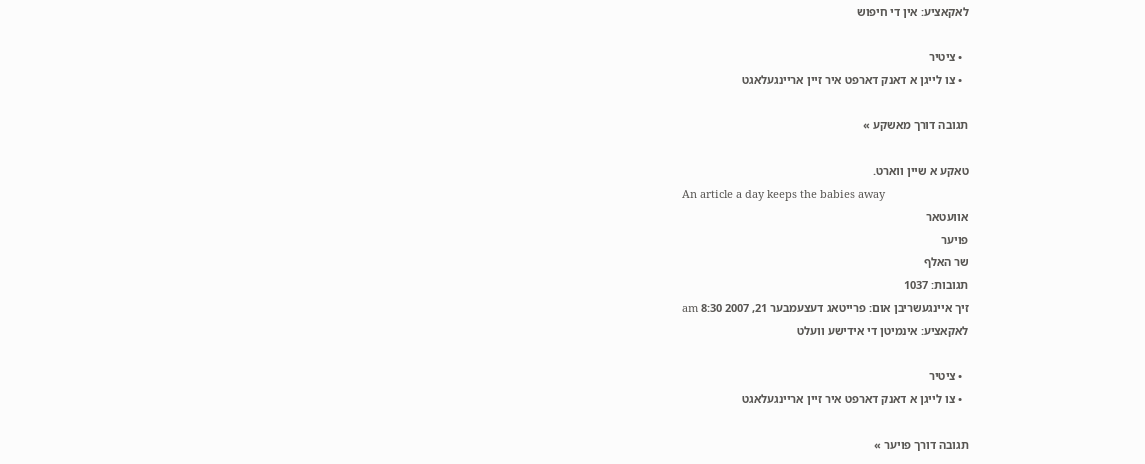לאקאציע: אין די חיפוש

  • ציטיר
  • צו לייגן א דאנק דארפט איר זיין אריינגעלאגט

תגובה דורך מאשקע »

טאקע א שיין ווארט.
An article a day keeps the babies away
אוועטאר
פויער
שר האלף
תגובות: 1037
זיך איינגעשריבן אום: פרייטאג דעצעמבער 21, 2007 8:30 am
לאקאציע: אינמיטן די אידישע וועלט

  • ציטיר
  • צו לייגן א דאנק דארפט איר זיין אריינגעלאגט

תגובה דורך פויער »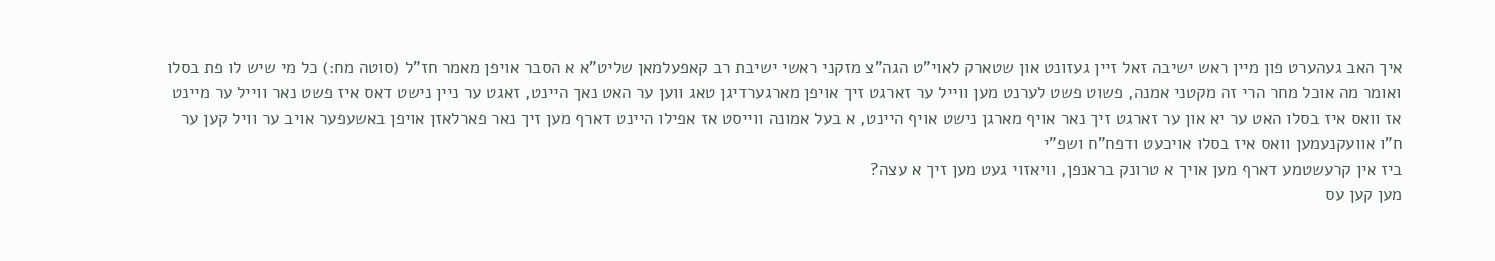איך האב געהערט פון מיין ראש ישיבה זאל זיין געזונט און שטארק לאוי"ט הגה"צ מזקני ראשי ישיבת רב קאפעלמאן שליט"א א הסבר אויפן מאמר חז"ל (סוטה מח:) כל מי שיש לו פת בסלו ואומר מה אוכל מחר הרי זה מקטני אמנה, פשוט פשט לערנט מען ווייל ער זארגט זיך אויפן מארגערדיגן טאג ווען ער האט נאך היינט, זאגט ער ניין נישט דאס איז פשט נאר ווייל ער מיינט אז וואס איז בסלו האט ער יא און ער זארגט זיך נאר אויף מארגן נישט אויף היינט, א בעל אמונה ווייסט אז אפילו היינט דארף מען זיך נאר פארלאזן אויפן באשעפער אויב ער וויל קען ער ח"ו אוועקנעמען וואס איז בסלו אויכעט ודפח"ח ושפ"י
ביז אין קרעשטמע דארף מען אויך א טרונק בראנפן, וויאזוי געט מען זיך א עצה?
מען קען עס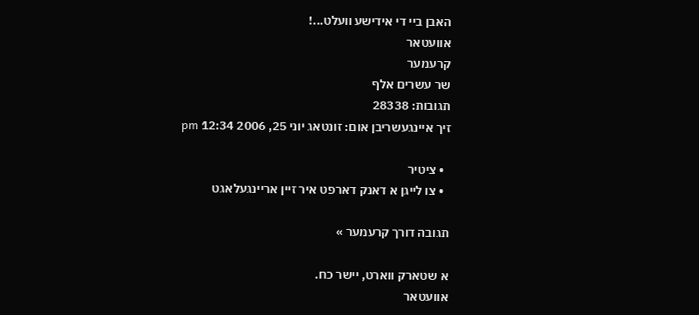האבן ביי די אידישע וועלט...!
אוועטאר
קרעמער
שר עשרים אלף
תגובות: 28338
זיך איינגעשריבן אום: זונטאג יוני 25, 2006 12:34 pm

  • ציטיר
  • צו לייגן א דאנק דארפט איר זיין אריינגעלאגט

תגובה דורך קרעמער »

א שטארק ווארט, יישר כח.
אוועטאר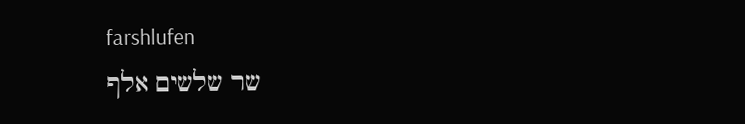farshlufen
שר שלשים אלף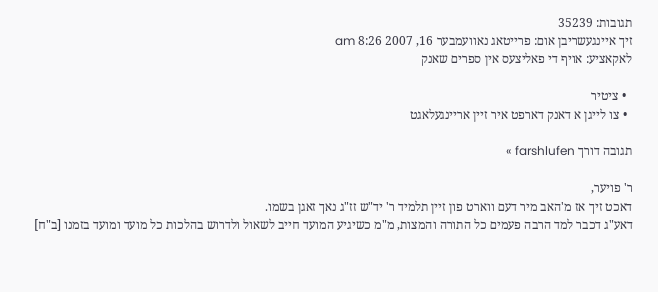תגובות: 35239
זיך איינגעשריבן אום: פרייטאג נאוועמבער 16, 2007 8:26 am
לאקאציע: אויף די פאליצעס אין ספרים שאנק

  • ציטיר
  • צו לייגן א דאנק דארפט איר זיין אריינגעלאגט

תגובה דורך farshlufen »

ר' פויער,
דאכט זיך אז מ'האב מיר דעם ווארט פון זיין תלמיד ר' יד"ש זז"ג נאך זאגן בשמו.
דאע"ג דכבר למד הרבה פעמים כל התורה והמצות, מ"מ כשיגיע המועד חייב לשאול ולדרוש בהלכות כל מועד ומועד בזמנו [ב"ח]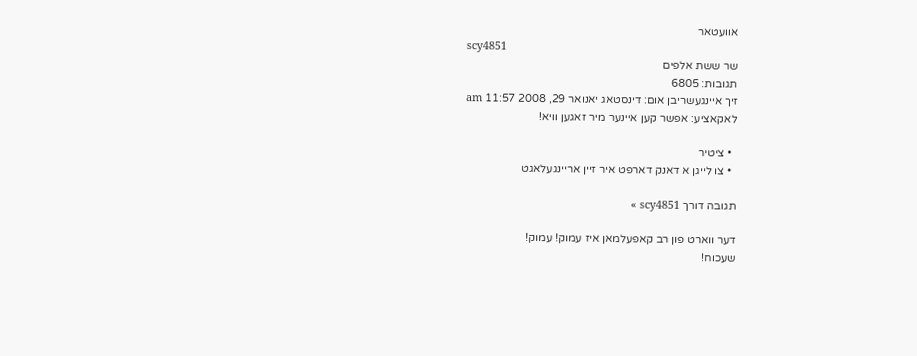אוועטאר
scy4851
שר ששת אלפים
תגובות: 6805
זיך איינגעשריבן אום: דינסטאג יאנואר 29, 2008 11:57 am
לאקאציע: אפשר קען איינער מיר זאגען וויא!

  • ציטיר
  • צו לייגן א דאנק דארפט איר זיין אריינגעלאגט

תגובה דורך scy4851 »

דער ווארט פון רב קאפעלמאן איז עמוק! עמוק!
שעכוח!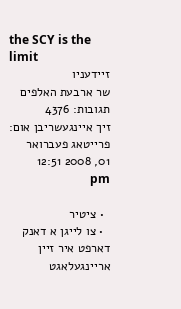the SCY is the limit
זיידעניו
שר ארבעת האלפים
תגובות: 4376
זיך איינגעשריבן אום: פרייטאג פעברואר 01, 2008 12:51 pm

  • ציטיר
  • צו לייגן א דאנק דארפט איר זיין אריינגעלאגט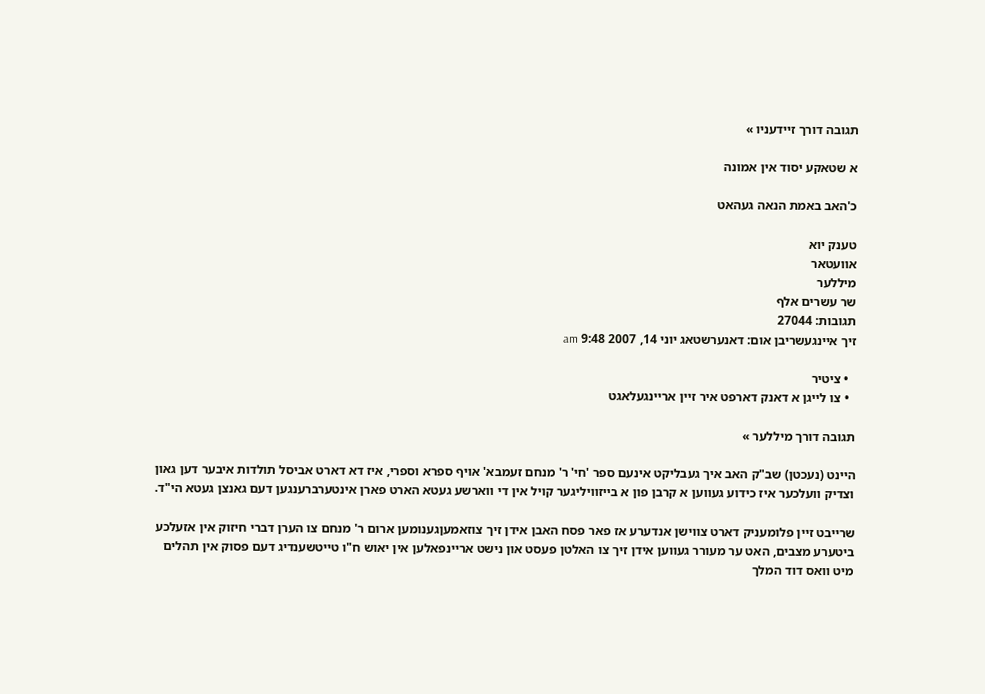תגובה דורך זיידעניו »

א שטאקע יסוד אין אמונה

כ'האב באמת הנאה געהאט

טענק יוא
אוועטאר
מיללער
שר עשרים אלף
תגובות: 27044
זיך איינגעשריבן אום: דאנערשטאג יוני 14, 2007 9:48 am

  • ציטיר
  • צו לייגן א דאנק דארפט איר זיין אריינגעלאגט

תגובה דורך מיללער »

היינט (נעכטן) שב"ק האב איך געבליקט אינעם ספר 'חי' ר' מנחם זעמבא' אויף ספרא וספרי, איז דא דארט אביסל תולדות איבער דען גאון וצדיק וועלכער איז כידוע געווען א קרבן פון א בייזוויליגער קויל אין די ווארשע געטא הארט פארן אינטערברענגען דעם גאנצן געטא הי"ד.

שרייבט זיין פלומעניק דארט צווישן אנדערע אז פאר פסח האבן אידן זיך צוזאמעןגענומען ארום ר' מנחם צו הערן דברי חיזוק אין אזעלכע ביטערע מצבים, האט ער מעורר געווען אידן זיך צו האלטן פעסט און נישט אריינפאלען אין יאוש ח"ו טייטשענדיג דעם פסוק אין תהלים מיט וואס דוד המלך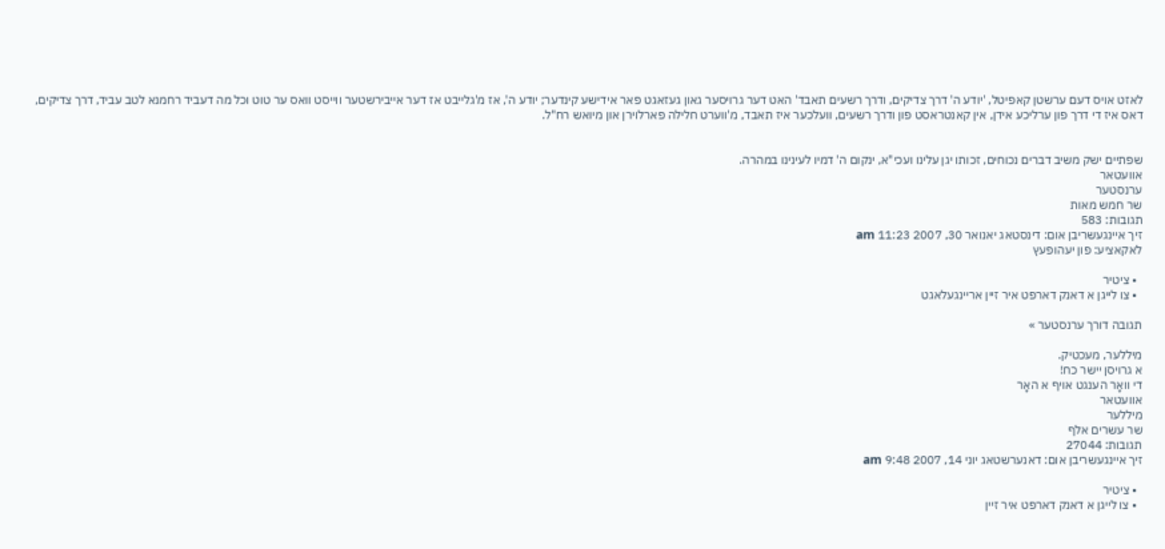לאזט אויס דעם ערשטן קאפיטל, 'יודע ה' דרך צדיקים, ודרך רשעים תאבד' האט דער גרויסער גאון געזאגט פאר אידישע קינדער; יודע ה', אז מ'גלייבט אז דער אייבירשטער ווייסט וואס ער טוט וכל מה דעביד רחמנא לטב עביד, דרך צדיקים, דאס איז די דרך פון ערליכע אידן, אין קאנטראסט פון ודרך רשעים, וועלכער איז תאבד, מ'ווערט חלילה פארלוירן און מיואש רח"ל.


שפתיים ישק משיב דברים נכוחים, זכותו יגן עלינו ועכי"א, ינקום ה' דמיו לעינינו במהרה.
אוועטאר
ערנסטער
שר חמש מאות
תגובות: 583
זיך איינגעשריבן אום: דינסטאג יאנואר 30, 2007 11:23 am
לאקאציע: פון יעהופעץ

  • ציטיר
  • צו לייגן א דאנק דארפט איר זיין אריינגעלאגט

תגובה דורך ערנסטער »

מיללער, מעכטיק.
א גרויסן יישר כח!
די וואָר הענגט אויף א האָר
אוועטאר
מיללער
שר עשרים אלף
תגובות: 27044
זיך איינגעשריבן אום: דאנערשטאג יוני 14, 2007 9:48 am

  • ציטיר
  • צו לייגן א דאנק דארפט איר זיין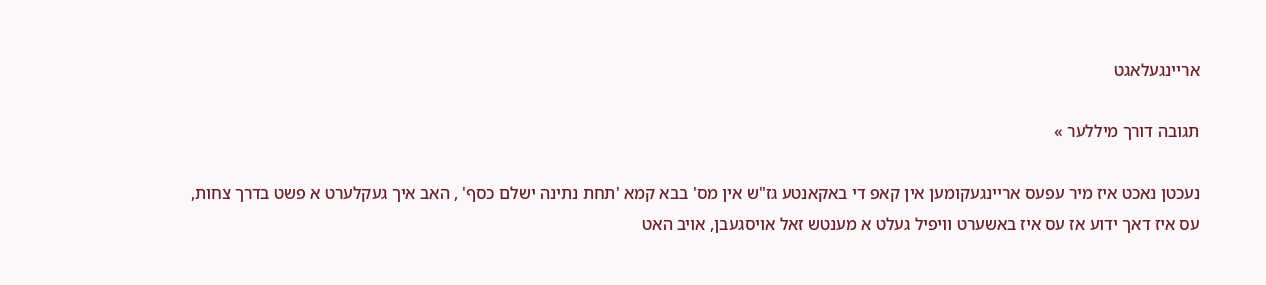אריינגעלאגט

תגובה דורך מיללער »

נעכטן נאכט איז מיר עפעס אריינגעקומען אין קאפ די באקאנטע גז"ש אין מס' בבא קמא 'תחת נתינה ישלם כסף' , האב איך געקלערט א פשט בדרך צחות, עס איז דאך ידוע אז עס איז באשערט וויפיל געלט א מענטש זאל אויסגעבן, אויב האט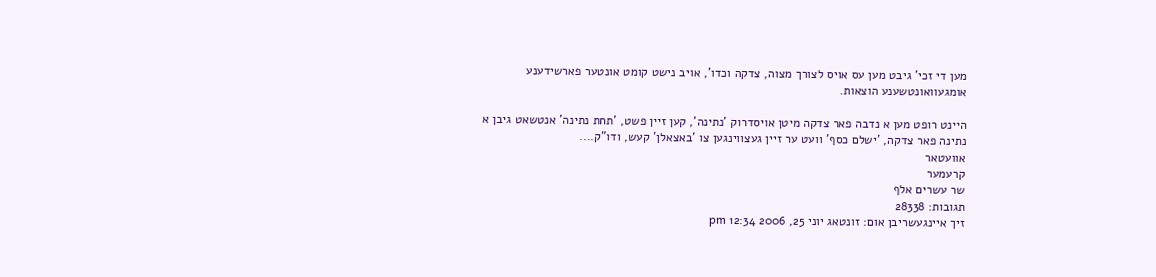מען די זכי' גיבט מען עס אויס לצורך מצוה, צדקה וכדו', אויב נישט קומט אונטער פארשידענע אומגעוואונטשענע הוצאות.

היינט רופט מען א נדבה פאר צדקה מיטן אויסדרוק 'נתינה', קען זיין פשט, 'תחת נתינה' אנטשאט גיבן א נתינה פאר צדקה, 'ישלם כסף' וועט ער זיין געצווינגען צו 'באצאלן' קעש, ודו"ק....
אוועטאר
קרעמער
שר עשרים אלף
תגובות: 28338
זיך איינגעשריבן אום: זונטאג יוני 25, 2006 12:34 pm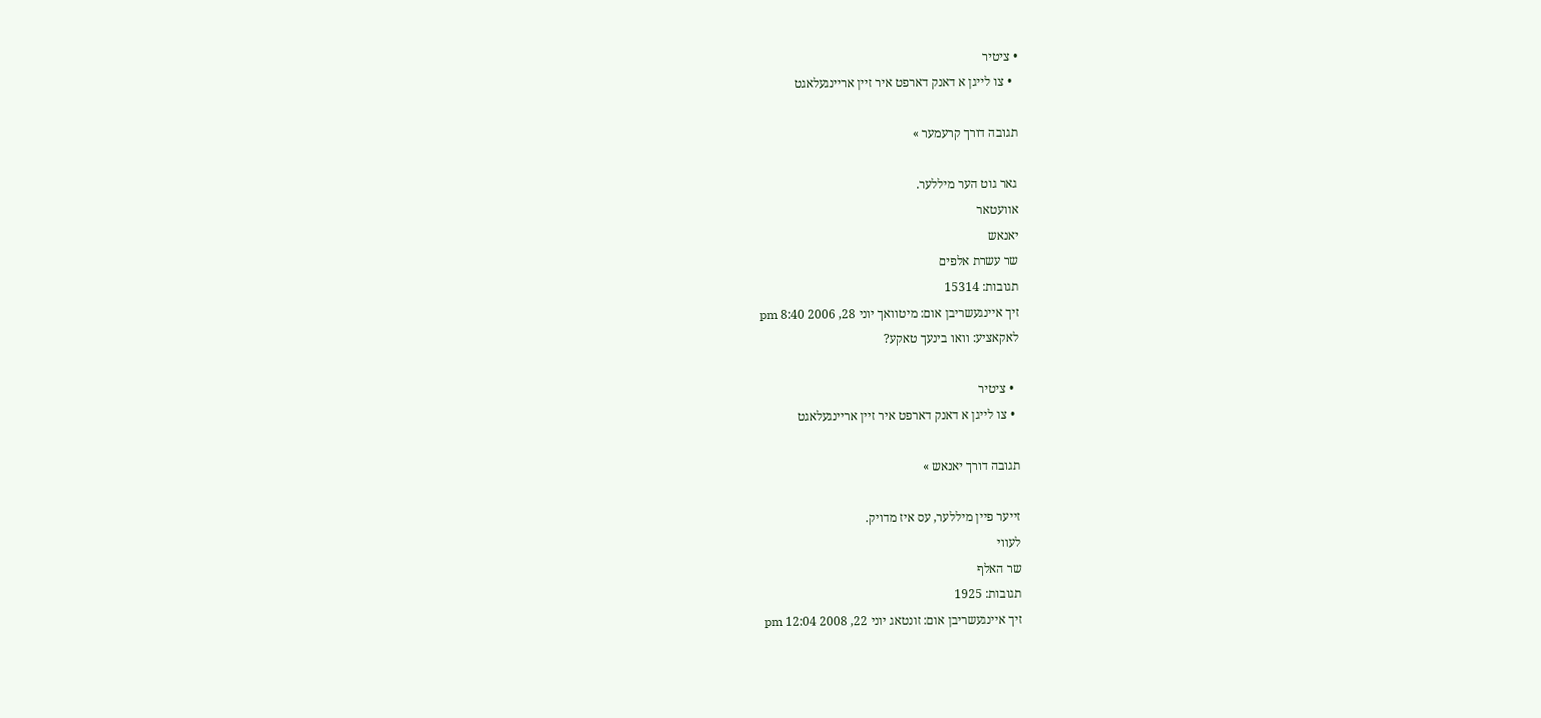• ציטיר
  • צו לייגן א דאנק דארפט איר זיין אריינגעלאגט

תגובה דורך קרעמער »

גאר גוט הער מיללער.
אוועטאר
יאנאש
שר עשרת אלפים
תגובות: 15314
זיך איינגעשריבן אום: מיטוואך יוני 28, 2006 8:40 pm
לאקאציע: וואו בינעך טאקע?

  • ציטיר
  • צו לייגן א דאנק דארפט איר זיין אריינגעלאגט

תגובה דורך יאנאש »

זייער פיין מיללער, עס איז מדויק.
לעווי
שר האלף
תגובות: 1925
זיך איינגעשריבן אום: זונטאג יוני 22, 2008 12:04 pm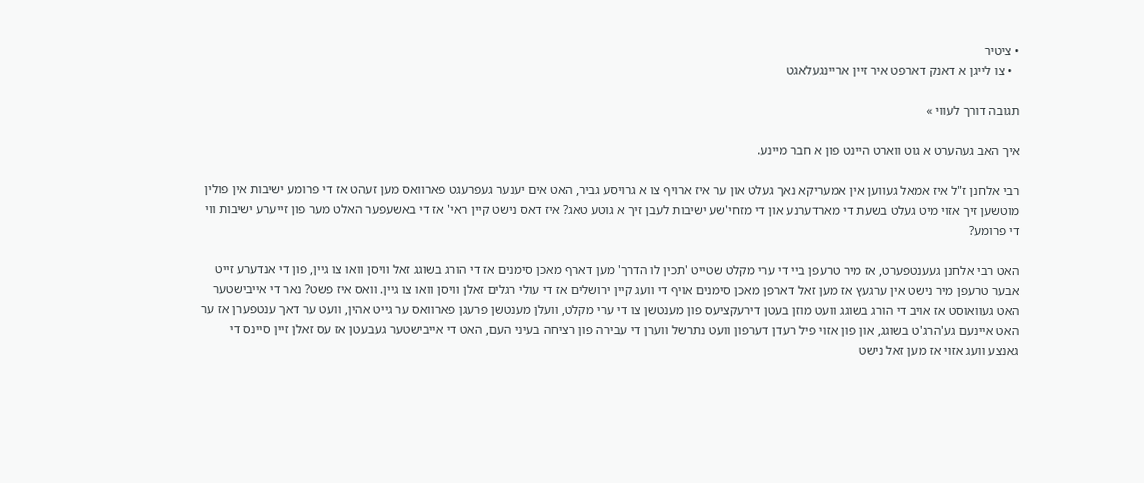• ציטיר
  • צו לייגן א דאנק דארפט איר זיין אריינגעלאגט

תגובה דורך לעווי »

איך האב געהערט א גוט ווארט היינט פון א חבר מיינע.

רבי אלחנן ז"ל איז אמאל געווען אין אמעריקא נאך געלט און ער איז ארויף צו א גרויסע גביר, האט אים יענער געפרעגט פארוואס מען זעהט אז די פרומע ישיבות אין פולין מוטשען זיך אזוי מיט געלט בשעת די מארדערנע און די מזחי'שע ישיבות לעבן זיך א גוטע טאג? איז דאס נישט קיין ראי' אז די באשעפער האלט מער פון זייערע ישיבות ווי די פרומע?

האט רבי אלחנן געענטפערט, אז מיר טרעפן ביי די ערי מקלט שטייט 'תכין לו הדרך' מען דארף מאכן סימנים אז די הורג בשוגג זאל וויסן וואו צו גיין, פון די אנדערע זייט אבער טרעפן מיר נישט אין ערגעץ אז מען זאל דארפן מאכן סימנים אויף די וועג קיין ירושלים אז די עולי רגלים זאלן וויסן וואו צו גיין. וואס איז פשט? נאר די אייבישטער האט געוואוסט אז אויב די הורג בשוגג וועט מוזן בעטן דירעקציעס פון מענטשן צו די ערי מקלט, וועלן מענטשן פרעגן פארוואס ער גייט אהין, וועט ער דאך ענטפערן אז ער האט איינעם גע'הרג'ט בשוגג, און פון אזוי פיל רעדן דערפון וועט נתרשל ווערן די עבירה פון רציחה בעיני העם, האט די אייבישטער געבעטן אז עס זאלן זיין סיינס די גאנצע וועג אזוי אז מען זאל נישט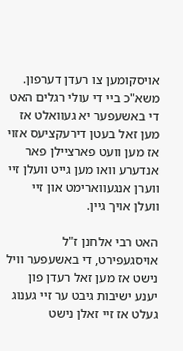אויסקומען צו רעדן דערפון. משא"כ ביי די עולי רגלים האט די באשעפער יא געוואלט אז מען זאל בעטן דירעקציעס אזוי אז מען וועט פארציילן פאר אנדערע וואו מען גייט וועלן זיי ווערן אנגעווארימט און זיי וועלן אויך גיין.

האט רבי אלחנן ז"ל אויסגעפירט, די באשעפער וויל נישט אז מען זאל רעדן פון יענע ישיבות גיבט ער זיי גענוג געלט אז זיי זאלן נישט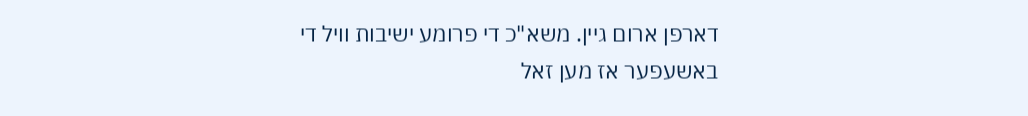דארפן ארום גיין. משא"כ די פרומע ישיבות וויל די באשעפער אז מען זאל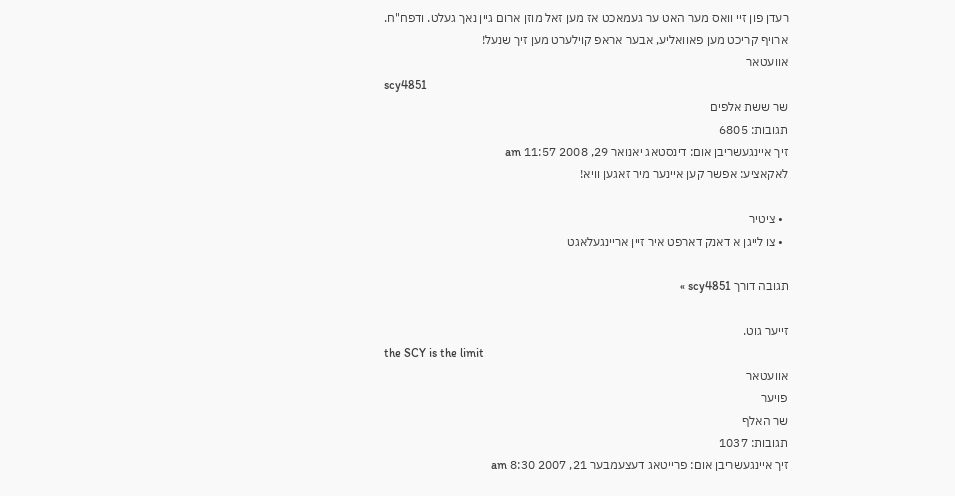רעדן פון זיי וואס מער האט ער געמאכט אז מען זאל מוזן ארום גיין נאך געלט. ודפח"ח.
ארויף קריכט מען פאוואליע, אבער אראפ קוילערט מען זיך שנעל!
אוועטאר
scy4851
שר ששת אלפים
תגובות: 6805
זיך איינגעשריבן אום: דינסטאג יאנואר 29, 2008 11:57 am
לאקאציע: אפשר קען איינער מיר זאגען וויא!

  • ציטיר
  • צו לייגן א דאנק דארפט איר זיין אריינגעלאגט

תגובה דורך scy4851 »

זייער גוט.
the SCY is the limit
אוועטאר
פויער
שר האלף
תגובות: 1037
זיך איינגעשריבן אום: פרייטאג דעצעמבער 21, 2007 8:30 am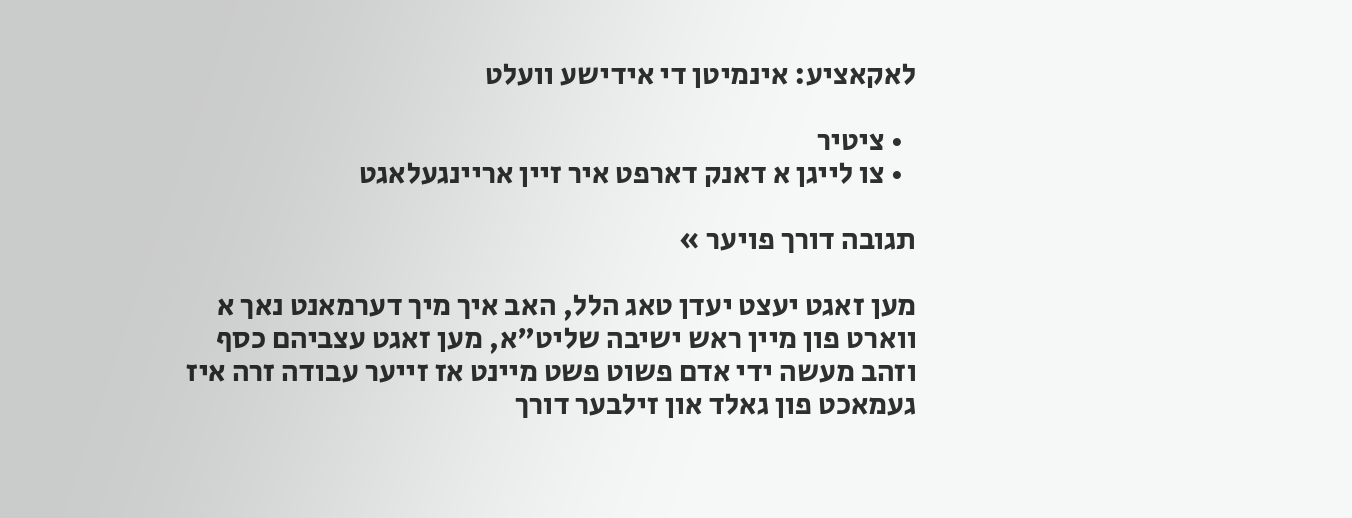לאקאציע: אינמיטן די אידישע וועלט

  • ציטיר
  • צו לייגן א דאנק דארפט איר זיין אריינגעלאגט

תגובה דורך פויער »

מען זאגט יעצט יעדן טאג הלל, האב איך מיך דערמאנט נאך א ווארט פון מיין ראש ישיבה שליט"א, מען זאגט עצביהם כסף וזהב מעשה ידי אדם פשוט פשט מיינט אז זייער עבודה זרה איז געמאכט פון גאלד און זילבער דורך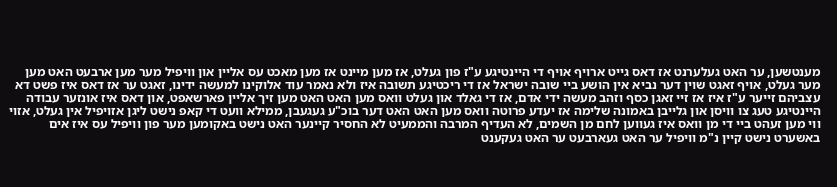מענטשען, ער האט געלערנט אז דאס גייט ארויף אויף די היינטיגע ע"ז פון געלט, אז מען מיינט אז מען מאכט עס אליין און וויפיל מער מען ארבעט האט מען מער געלט, אויף זאגט שוין דער נביא אין הושע ביי שובה ישראל אז די ריכטיגע תשובה איז ולא נאמר עוד אלוקינו למעשה ידינו, זאגט ער אז דאס איז פשט דא עצביהם זייער ע"ז איז אז זיי זאגן כסף וזהב מעשה ידי אדם, אז די גאלד און געלט וואס מען האט האט מען זיך אליין פארשאפט, און דאס איז אונזער עבודה היינטיגע טעג צו וויסן און גלייבן באמונה שלימה אז יעדע פרוטה וואס מען האט האט דער בוכ"ע געגעבן, ממילא וועט די קאפ נישט ליגן אזויפיל אין געלט, אזוי ווי מען זעהט ביי די מן וואס איז געווען לחם מן השמים, לא העדיף המרבה והממעיט לא החסיר קיינער האט נישט באקומען מער פון וויפיל עס איז אים באשערט נישט קיין נ"מ וויפיל ער האט געארבעט ער האט געקענט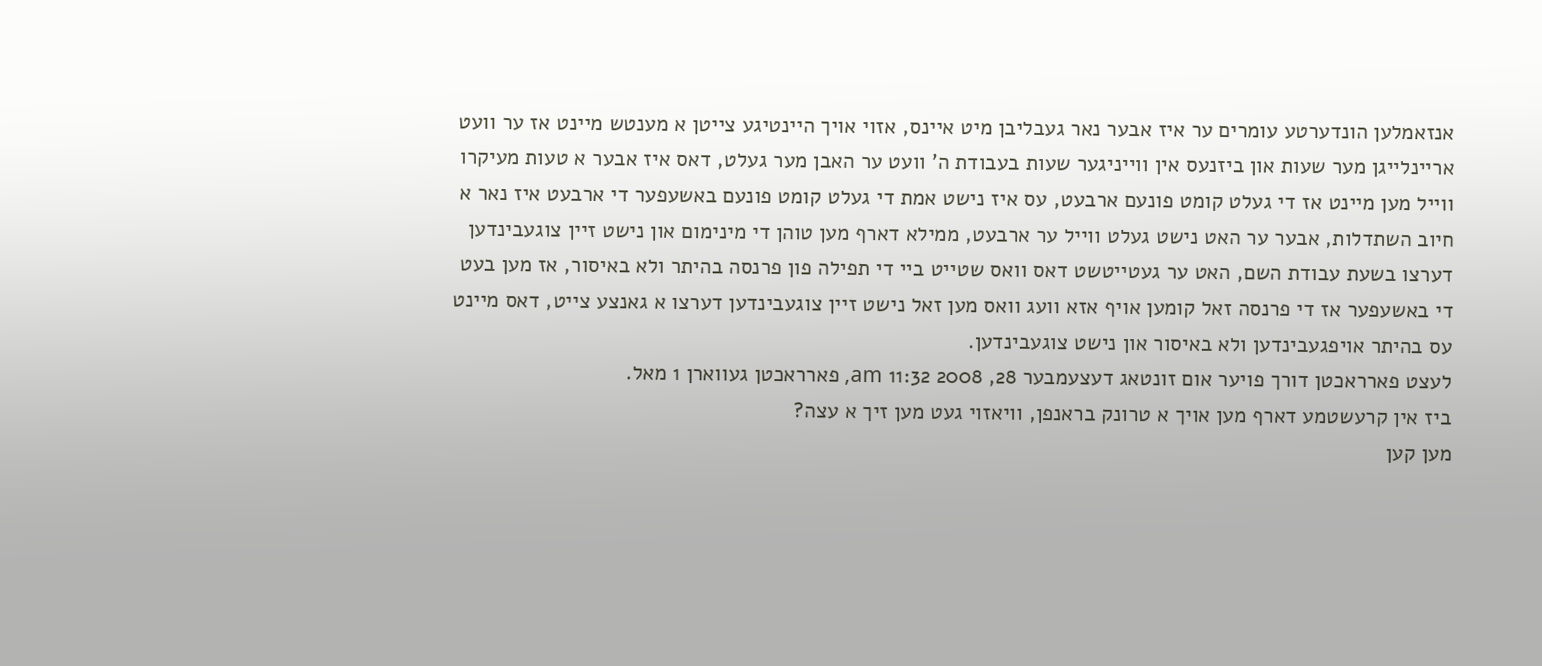אנזאמלען הונדערטע עומרים ער איז אבער נאר געבליבן מיט איינס, אזוי אויך היינטיגע צייטן א מענטש מיינט אז ער וועט אריינלייגן מער שעות און ביזנעס אין ווייניגער שעות בעבודת ה' וועט ער האבן מער געלט, דאס איז אבער א טעות מעיקרו ווייל מען מיינט אז די געלט קומט פונעם ארבעט, עס איז נישט אמת די געלט קומט פונעם באשעפער די ארבעט איז נאר א חיוב השתדלות, אבער ער האט נישט געלט ווייל ער ארבעט, ממילא דארף מען טוהן די מינימום און נישט זיין צוגעבינדען דערצו בשעת עבודת השם, האט ער געטייטשט דאס וואס שטייט ביי די תפילה פון פרנסה בהיתר ולא באיסור, אז מען בעט די באשעפער אז די פרנסה זאל קומען אויף אזא וועג וואס מען זאל נישט זיין צוגעבינדען דערצו א גאנצע צייט, דאס מיינט עס בהיתר אויפגעבינדען ולא באיסור און נישט צוגעבינדען.
לעצט פארראכטן דורך פויער אום זונטאג דעצעמבער 28, 2008 11:32 am, פארראכטן געווארן 1 מאל.
ביז אין קרעשטמע דארף מען אויך א טרונק בראנפן, וויאזוי געט מען זיך א עצה?
מען קען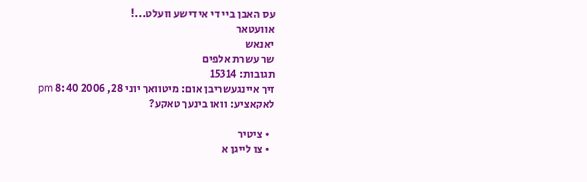עס האבן ביי די אידישע וועלט...!
אוועטאר
יאנאש
שר עשרת אלפים
תגובות: 15314
זיך איינגעשריבן אום: מיטוואך יוני 28, 2006 8:40 pm
לאקאציע: וואו בינעך טאקע?

  • ציטיר
  • צו לייגן א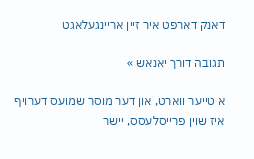דאנק דארפט איר זיין אריינגעלאגט

תגובה דורך יאנאש »

א טייער ווארט, און דער מוסר שמועס דערויף איז שוין פרייסלעסס, יישר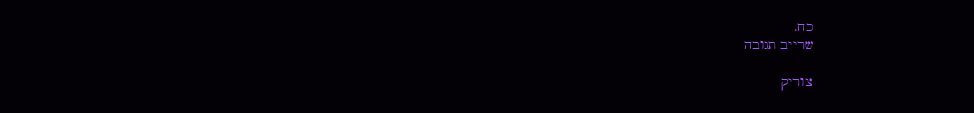כח.
שרייב תגובה

צוריק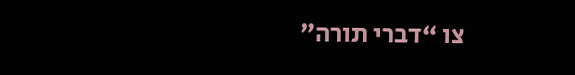צו “דברי תורה”